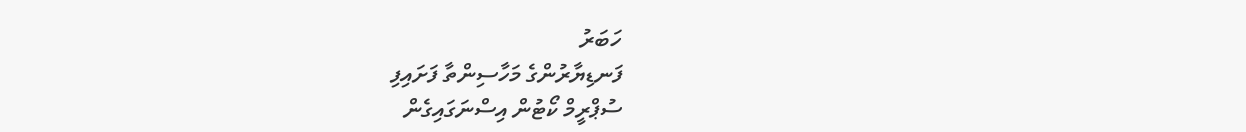ހަބަރު
ފަނޑިޔާރުންގެ މަހާސިންތާ ފަށައިފި
ސުޕްރީމް ކޯޓުން އިސްނަގައިގެން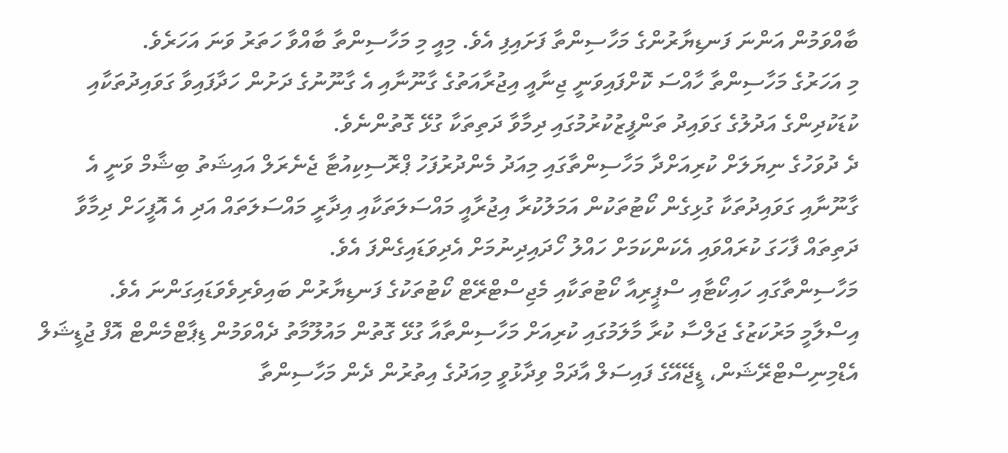ބާއްވަމުން އަންނަ ފަނޑިޔާރުންގެ މަހާސިންތާ ފަށައިފި އެވެ. މިއީ މި މަހާސިންތާ ބާއްވާ ހަތަރު ވަނަ އަހަރެވެ.
މި އަހަރުގެ މަހާސިންތާ ހާއްސަ ކޮށްފައިވަނީ ޖިނާއީ އިޖުރާއަތުގެ ގާނޫނާއި އެ ގާނޫނުގެ ދަށުން ހަދާފައިވާ ގަވައިދުތަކާއި ކުޑަކުދިންގެ އަދުލުގެ ގަވައިދު ތަންފީޒުކުރުމުގައި ދިމާވާ ދަތިތަކާ ގުޅޭ ގޮތުންނެވެ.
ދެ ދުވަހުގެ ނިޔަލަށް ކުރިއަށްދާ މަހާސިންތާގައި މިއަދު މެންދުރުފަހު ޕްރޮސިކިއުޓާ ޖެނެރަލް އައިޝަތު ބިޝާމް ވަނީ އެ ގާނޫނާއި ގަވައިދުތަކާ ގުޅިގެން ކޯޓުތަކުން އަމަލުކުރާ އިޖުރާއީ މައްސަލަތަކާއި އިދާރީ މައްސަލަތައް އަދި އެ އޮފީހަށް ދިމާވާ ދަތިތައް ފާހަގަ ކުރައްވައި އެކަންކަމަށް ހައްލު ހޯދައިދިނުމަށް އެދިވަޑައިގެންފަ އެވެ.
މަހާސިންތާގައި ހައިކޯޓާއި ސްޕީރިއާ ކޯޓުތަކާއި މެޖިސްޓްރޭޓް ކޯޓުތަކުގެ ފަނޑިޔާރުން ބައިވެރިވެވަޑައިގަންނަ އެވެ.
އިސްލާމީ މަރުކަޒުގެ ޖަލްސާ ކުރާ މާލަމުގައި ކުރިއަށް މަހާސިންތާއާ ގުޅޭ ގޮތުން މައުލޫމާތު ދެއްވަމުން ޑިޕާޓްމެންޓް އޮފް ޖުޑީޝަލް އެޑްމިނިސްޓްރޭޝަން، ޑީޖޭއޭގެ ފައިސަލް އާދަމް ވިދާޅުވީ މިއަދުގެ އިތުރުން ދެން މަހާސިންތާ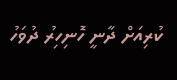ކުރިއަށް ދާނީ ހޮނިހިރު ދުވަހު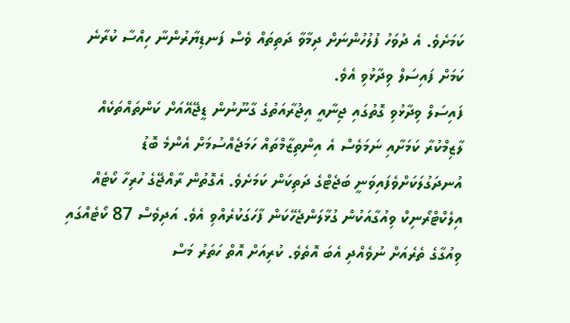ކަމަށެވެ. އެ ދުވަހު ފުލުހުންނަށް ދިމާވާ ދަތިތައް ވެސް ފަނޑިޔާރުންނާ ހިއްސާ ކުރާނެ ކަމަށް ފައިސަލް ވިދާޅުވި އެވެ.
ފައިސަލް ވިދާޅުވި ގޮތުގައި ޖިނާއީ އިޖުރާއަތުގެ ގާނޫނުން ޑީޖޭއޭއަށް ކަންތައްތަކެއް ލާޒިމްކުރާ ކަމަށާއި ނަމަވެސް އެ އިންތިޒާމްތައް ހަމަޖެއްސުމަށް އެންމެ ބޮޑު އުނދަގުލަކަށްވެފައިވަނީ ބަޖެޓްގެ ދަތިކަން ކަމަށެވެ. އެގޮތުން ރާއްޖޭގެ ހުރިހާ ކޯޓެއް އިލެކްޓްރޯނިކް ވިއުގާއަކުން ގުޅާލަންޖެހޭކަން ފާހަގަކުރެއްވި އެވެ. އަދިވެސް 87 ކޯޓެއްގައި ވިއުގާގެ ތެރެއަށް ނުވެއްދި އެބަ އޮތެވެ. ކުރިއަށް އޮތް ހަތަރު މަސް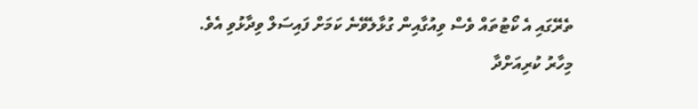ތެރޭގައި އެ ކޯޓުތައް ވެސް ވިއުގާއިން ގުޅާލެވޭނެ ކަމަށް ފައިސަލް ވިދާޅުވި އެވެ.
މިހާރު ކުރިއަށްދާ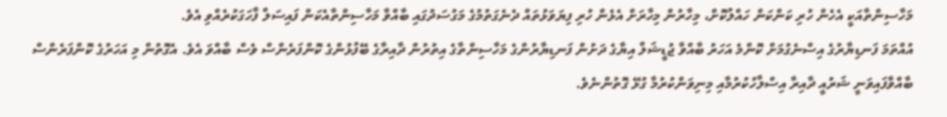މަހާސިންތާއަކީ އެހެން ހުރި ކަންކަން ހައްލުކޮށް، މިހާރުން މިހާރަށް އެޅެން ހުރި ފިޔަވަޅުތައް ދެނެގަތުމުގެ މަގުސަދުގައި ބާއްވާ މަހާސިންތާއެކަން ފައިސަލް ފާހަގަކުރެއްވި އެވެ.
އުއްތަމަ ފަނޑިޔާރުގެ އިސްނެގުމަށް ކޮންމެ އަހަރު ބާއްވާ ޖުޑީޝަލް އިޔާގެ ދަށުން ފަނޑިޔާރުންގެ މަހާސިންތާގެ އިތުރުން ދާއިރާގެ ބޭފުޅުންގެ ކޮންފަރެންސް ވެސް ބާއްވަ އެވެ. އެގޮތުން މި އަހަރުގެ ކޮންފަރެންސް ބާއްވާފައިވަނީ ޝަރުއީ ދާއިރާ އިސްލާހުކުރުމާއި މިނިވަންކުރުމާ ގުޅޭ ގޮތުންނެވެ.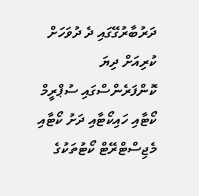ދަރުބާރުގޭގައި ދެ ދުވަހަށް ކުރިއަށް ދިޔަ ކޮންފަރެންސްގައި ސުޕްރީމް ކޯޓާއި ހައިކޯޓާއި ދަށު ކޯޓާއި މެޖިސްޓްރޭޓް ކޯޓުތަކުގެ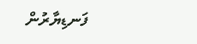ފަނޑިޔާރުން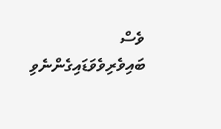ވެސް ބައިވެރިވެވަޑައިގެންނެވި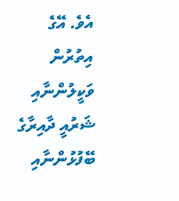އެވެ. އޭގެ އިތުރުން ވަކީލުންނާއި ޝަރުއީ ދާއިރާގެ ބޭފުޅުންނާއި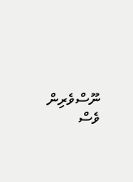ނޫސްވެރިން ވެސް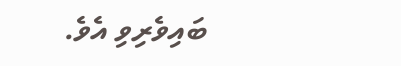ބައިވެރިވި އެވެ.